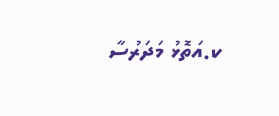ކ.އަތޮޅު މަދަރުސާ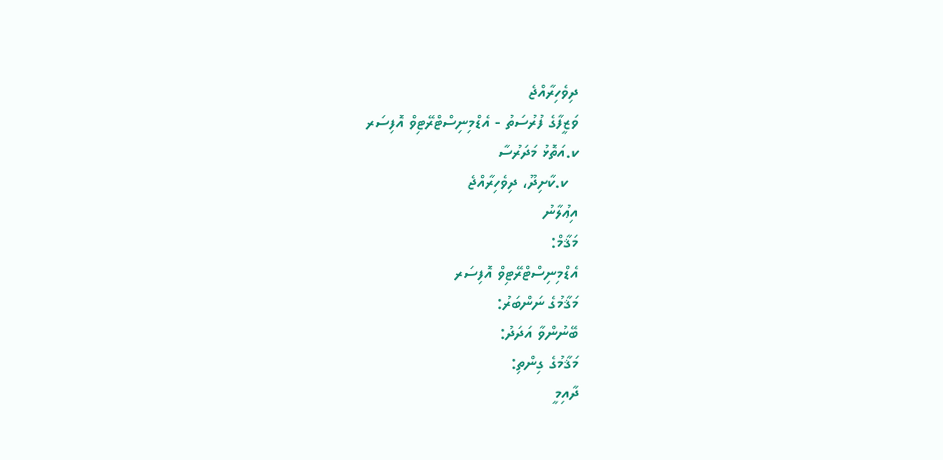ދިވެހިރާއްޖެ
ވަޒީފާގެ ފުރުސަތު - އެޑްމިނިސްޓްރޭޓިވް އޮފިސަރ
ކ.އަތޮޅު މަދަރުސާ
  ކ.ކާށިދޫ، ދިވެހިރާއްޖެ
އިޢުލާނު
މަޤާމް:
އެޑްމިނިސްޓްރޭޓިވް އޮފިސަރ
މަޤާމުގެ ނަންބަރު:
ބޭނުންވާ އަދަދު:
މަޤާމުގެ ގިންތި:
ދާއިމީ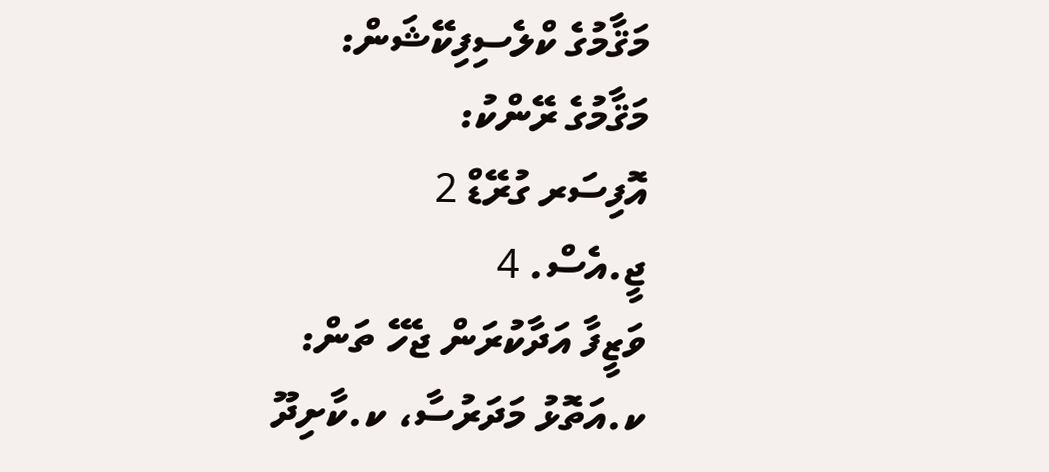މަޤާމުގެ ކްލެސިފިކޭޝަން:
މަޤާމުގެ ރޭންކު:
އޮފިސަރ ގުރޭޑް 2
ޖީ.އެސް. 4
ވަޒީފާ އަދާކުރަން ޖެހޭ ތަން:
ކ.އަތޮޅު މަދަރުސާ، ކ.ކާށިދޫ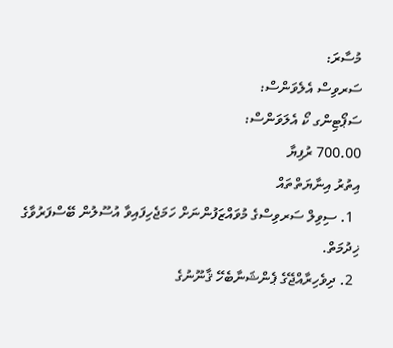މުސާރަ:
ސަރވިސް އެލެވަންސް:
ސަޕޯޓިންގ ކޯ އެލަވަންސް:
700.00 ރުފިޔާ
އިތުރު އިނާޔަތްތައް
  1. ސިވިލް ސަރވިސްގެ މުވައްޒަފުންނަށް ހަމަޖެހިފައިވާ އުސޫލުން ބޭސްފަރުވާގެ ޚިދުމަތް.
  2. ދިވެހިރާއްޖޭގެ ޕެންޝަނާބެހޭ ޤާނޫނުގެ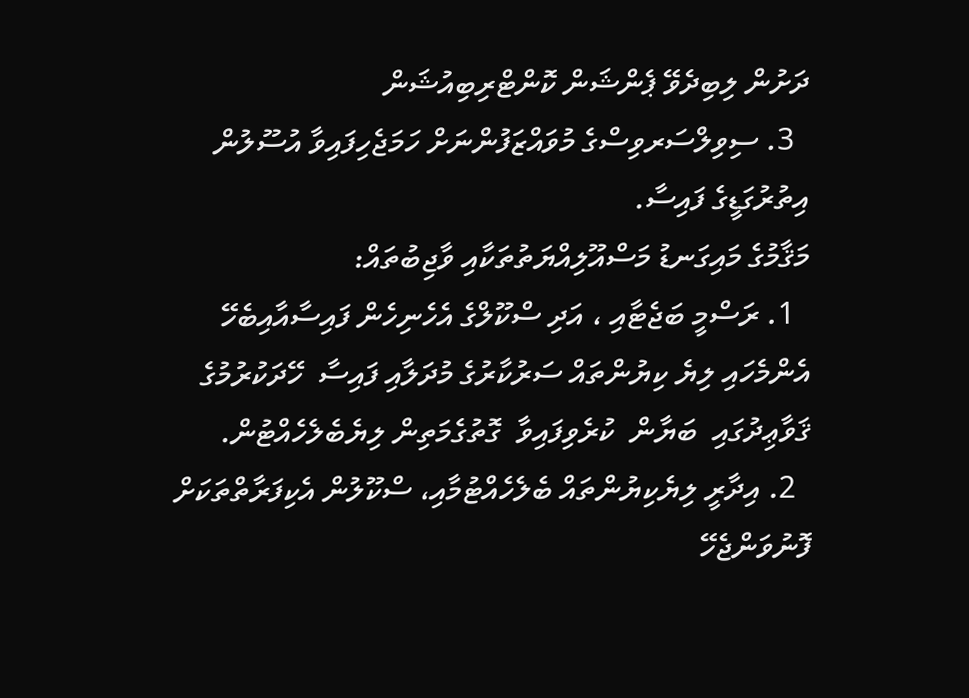ދަށުން ލިބިދެވޭ ޕެންޝަން ކޮންޓްރިބިއުޝަން
  3. ސިވިލްސަރވިސްގެ މުވައްޒަފުންނަށް ހަމަޖެހިފައިވާ އުސޫލުން އިތުރުގަޑީގެ ފައިސާ.
މަޤާމުގެ މައިގަނޑު މަސްއޫލިއްޔަތުތަކާއި ވާޖިބުތައް:
  1. ރަސްމީ ބަޖެޓާއި ، އަދި ސްކޫލްގެ އެހެނިހެން ފައިސާއާއިބެހޭ އެންމެހައި ލިޔެ ކިޔުންތައް ސަރުކާރުގެ މުދަލާއި ފައިސާ  ހޭދަކުރުމުގެ  ޤަވާޢިދުގައި  ބަޔާން  ކުރެވިފައިވާ  ގޮތުގެމަތިން ލިޔެބެލެހެއްޓުން.
  2. އިދާރީ ލިޔެކިޔުންތައް ބެލެހެއްޓުމާއި، ސްކޫލުން އެކިފަރާތްތަކަށް  ފޮނުވަންޖެހޭ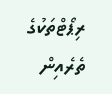ރިޕޯޓްތަކުގެ ތެރެއިން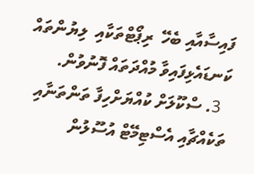ފައިސާއާއި ބެހޭ  ރިޕޯޓްތަކާއި  ލިޔުންތައް ކަނޑައެޅިފައިވާ މުއްދަތައް ފޮނުވުން.
  3. ސްކޫލަށް ކުއްޔަށްހިފާ ތަންތަނާއި ތަކެއްޗާއި އެސްޓިމޭޓް އުސޫލުން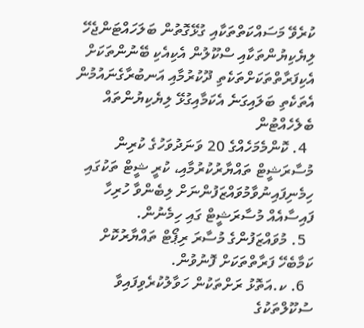ކުރެވޭ މަސައްކަތްތަކާއި ގުޅޭގޮތުން ބަލަހައްޓަންޖެހޭ ލިޔެކިޔުންތަކާއި ސްކޫލުން އެކިއެކި ބޭނުންތަކަށް އެކިފަރާތްތަކަށްތަކެތި ދޫކުރުމާއި އަނބުރާގެނައުމުން އެތަކެތި ބަލައިގަނެ އެކަމާއިގުޅޭ ލިޔެކިޔުންތައް ބެލެހެއްޓުން
  4. ކޮންމެމަހެއްގެ 20 ވަނަދުވަހުގެ ކުރިން މުސާރަޝީޓް ތައްޔާރުކުރުމާއި، ކުރީ ޝީޓް ތަކުގައި ހިމެނިފައިނުވާމުވައްޒަފުންނަށް ލިބެންވާ ހުރިހާ ފައިސާއެއް މުސާރަޝީޓް ގައި ހިމެނުން.
  5. މުވައްޒަފުންގެ މުސާރަ ރިޕޯޓް ތައްޔާރުކޮށް ކަމާބެހޭ ފަރާތްތަކަށް ފޮނުވުން.
  6. ކ.އަތޮޅު ރަށްތަކުން ހަވާލުކުރެވިފައިވާ ސުކޫލްތަކުގެ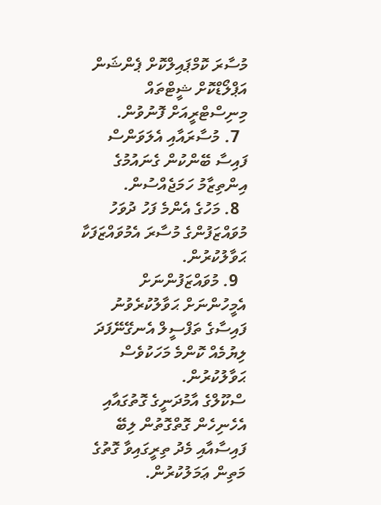މުސާރަ ކޮމްޕައިލްކޮށް ޕެންޝަން އަޕްލޯޑްކޮށް ޝީޓްތައް މިނިސްޓްރީއަށް ފޮނުވުން.
  7. މުސާރައާއި އެލަވަންސް ފައިސާ ބޭންކުން ގެނައުމުގެ އިންތިޒާމު ހަމަޖެއްސުން.
  8. މަހުގެ އެންމެ ފަހު ދުވަހު މުވައްޒަފުންގެ މުސާރަ އެމުވައްޒަފަކާ ޙަވާލުކުރުން.
  9. މުވައްޒަފުންނަށް އެމީހުންނަށް ޙަވާލުކުރެވުނު ފައިސާގެ ތަފްސީލް އެނގޭނޭފަދަ ލިޔުމެއް ކޮންމެ މަހަކުވެސް ޙަވާލުކުރުން.
ސްކޫލްގެ އާމުދަނީގެ ގޮތުގައާއި އެހެނިހެން ގޮތްގޮތުން ލިބޭ ފައިސާއާއި މެދު ތިރީގައިވާ ގޮތުގެ މަތިން ޢަމަލުކުރުން.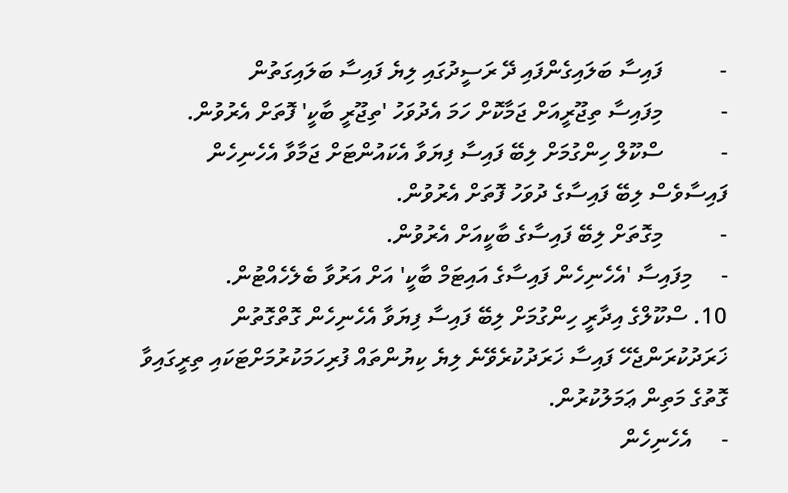-          ފައިސާ ބަލައިގެންފައި ދޭ ރަސީދުގައި ލިޔެ ފައިސާ ބަލައިގަތުން
-          މިފައިސާ ތިޖޫރީއަށް ޖަމާކޮށް ހަމަ އެދުވަހު 'ތިޖޫރީ ބާކީ' ފޮތަށް އެރުވުން.
-          ސްކޫލް ހިންގުމަށް ލިބޭ ފައިސާ ފިޔަވާ އެކައުންޓަށް ޖަމާވާ އެހެނިހެން ފައިސާވެސް ލިބޭ ފައިސާގެ ދުވަހު ފޮތަށް އެރުވުން.
-          މިގޮތަށް ލިބޭ ފައިސާގެ ބާކީއަށް އެރުވުން.
-     މިފައިސާ 'އެހެނިހެން ފައިސާގެ އައިޓަމް ބާކީ' އަށް އަރުވާ ބެލެހެއްޓުން.
10. ސްކޫލްގެ އިދާރީ ހިންގުމަށް ލިބޭ ފައިސާ ފިޔަވާ އެހެނިހެން ގޮތްގޮތުން ޚަރަދުކުރަންޖެހޭ ފައިސާ ޚަރަދުކުރެވޭނެ ލިޔެ ކިޔުންތައް ފުރިހަމަކުރުމަށްޓަކައި ތިރީގައިވާ ގޮތުގެ މަތިން ޢަމަލުކުރުން.
-     އެހެނިހެން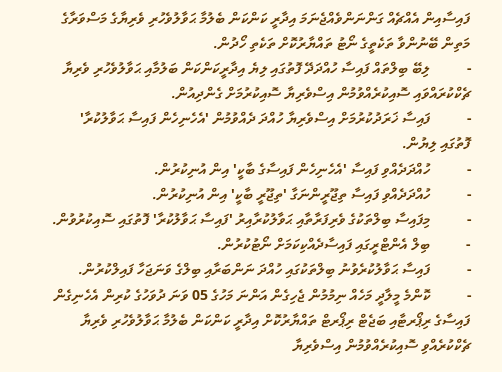ފައިސާއިން އެއްޗެއް ގަންނަންވެއްޖެނަމަ އިދާރީ ކަންކަން ބެލުމާ ޙަވާލުވެހުރި ވެރިޔާގެ މަސްވަރާގެ މަތިން ބޭނުންވާ ތަކެތީގެ ނޯޓު ތައްޔާރުކޮށް ތަކެތި ހޯދުން.
-          ލިބޭ ބިލްތައް ފައިސާ ހުއްދަދޭ ފޮތުގައި ލިޔެ އިދާރީކަންކަން ބަލުމާއި ޙަވާލުވެހުރި ވެރިޔާ ޗެކްކުރައްވައި ސޮއިކުރެއްވުމުން އިސްވެރިޔާ ސޮއިކުރުމަށް ގެންދިއުން.
-          ފައިސާ ޚަރަދުކުރުމަށް އިސްވެރިޔާ ހުއްދަ ދެއްވުމުން 'އެހެނިހެން ފައިސާ ޙަވާލުކުރާ' ފޮތުގައި ލިޔުން.
-          ހުއްދަދެއްވި ފައިސާ 'އެހެނިހެން ފައިސާގެ ބާކީ' އިން އުނިކުރުން.
-          ހުއްދަދެއްވި ފައިސާ ތިޖޫރީންނަގާ 'ތިޖޫރީ ބާކީ' އިން އުނިކުރުން.
-          މިފައިސާ ބިލްތަކުގެ ވެރިފަރާތާއި ޙަވާލުކުރާއިރު 'ފައިސާ ޙަވާލުކުރާ' ފޮތުގައި ސޮއިކުރުވުން.
-          ބިލް އެންޓްރީގައި ފައިސާދެއްކިކަމަށް ނޯޓުކުރުން.
-          ފައިސާ ޙަވާލުކުރެވުނު ބިލްތަކުގައި ހުއްދަ ނަންބަރާއި ބިލްގެ ވަނަޖަހާ ފައިލްކުރުން.
-          ކޮންމެ މީލާދީ މަހެއް ނިމުމުން ޖެހިގެން އަންނަ މަހުގެ 05 ވަނަ ދުވަހުގެ ކުރިން އެހެނިގެން ފައިސާގެ ރިޕޯރޓާއި ބަޖެޓް ރިޕޯރޓް ތައްޔާރުކޮށް އިދާރީ ކަންކަން ބެލުމާ ޙަވާލުވެހުރި ވެރިޔާ ޗެކްކުރެއްވި ސޮއިކުރެއްވުމުން އިސްވެރިޔާ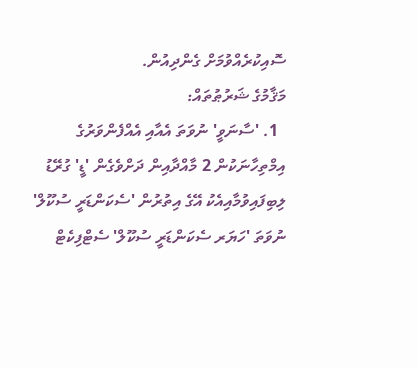ސޮއިކުރެއްވުމަށް ގެންދިއުން.
މަޤާމުގެ ޝަރުޠުތައް:
  1. 'ސާނަވީ' ނުވަތަ އެއާއި އެއްފެންވަރުގެ އިމްތިހާނަކުން 2 މާއްދާއިން ދަށްވެގެން 'ޑީ' ގުރޭޑު ލިބިފައިވުމާއިއެކު އޭގެ އިތުރުން 'ސެކަންޑަރީ ސުކޫލް' ނުވަތަ 'ހަޔަރ ސެކަންޑަރީ ސުކޫލް' ސެޓްފިކެޓް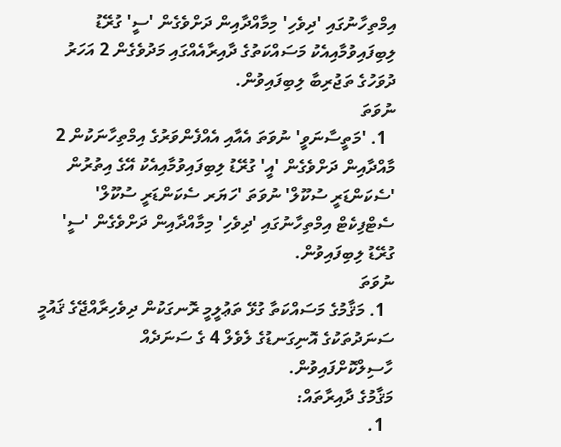އިމްތިހާނުގައި 'ދިވެހި' މިމާއްދާއިން ދަށްވެގެން 'ސީ' ގުރޭޑު ލިބިފައިވުމާއިއެކު މަސައްކަތުގެ ދާއިރާއެއްގައި މަދުވެގެން 2 އަހަރު ދުވަހުގެ ތަޖުރިބާ ލިބިފައިވުން.
ނުވަތަ
  1. 'މަތީސާނަވީ' ނުވަތަ އެއާއި އެއްފެންވަރުގެ އިމްތިހާނަކުން 2 މާއްދާއިން ދަށްވެގެން 'އީ' ގުރޭޑު ލިބިފައިވުމާއިއެކު އޭގެ އިތުރުން 'ސެކަންޑަރީ ސުކޫލް' ނުވަތަ 'ހަޔަރ ސެކަންޑަރީ ސުކޫލް' ސެޓްފިކެޓް އިމްތިހާނުގައި 'ދިވެހި' މިމާއްދާއިން ދަށްވެގެން 'ސީ' ގުރޭޑު ލިބިފައިވުން.
ނުވަތަ
  1. މަޤާމުގެ މަސައްކަތާ ގުޅޭ ތަޢުލީމީ ރޮނގަކުން ދިވެހިރާއްޖޭގެ ޤައުމީ ސަނަދުތަކުގެ އޮނިގަނޑުގެ ލެވެލް 4 ގެ ސަނަދެއް ހާސިލްކޮށްފައިވުން.
މަޤާމުގެ ދާއިރާތައް:
  1.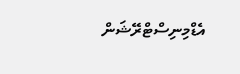އެޑްމިނިސްޓްރޭޝަން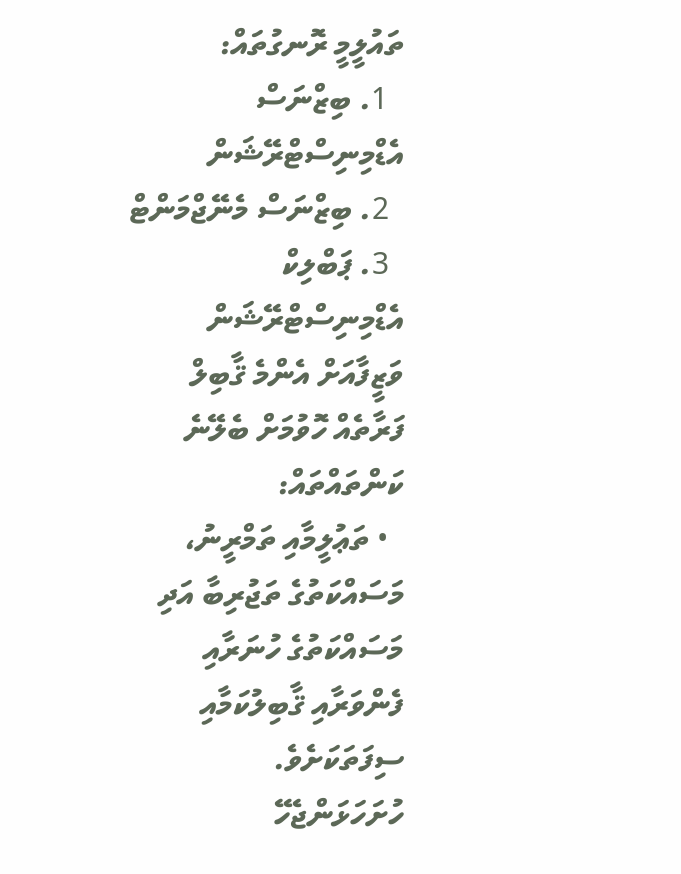ތައުލީމީ ރޮނގުތައް:
  1. ބިޒްނަސް އެޑްމިނިސްޓްރޭޝަން
  2. ބިޒްނަސް މެނޭޖްމަންޓް
  3. ޕަބްލިކް އެޑްމިނިސްޓްރޭޝަން
ވަޒީފާއަށް އެންމެ ޤާބިލް ފަރާތެއް ހޮވުމަށް ބެލޭނެ ކަންތައްތައް:
  • ތަޢުލީމާއި ތަމްރީނު، މަސައްކަތުގެ ތަޖުރިބާ އަދި މަސައްކަތުގެ ހުނަރާއި ފެންވަރާއި ޤާބިލުކަމާއި ސިފަތަކަށެވެ.
ހުށަހަޅަންޖެހޭ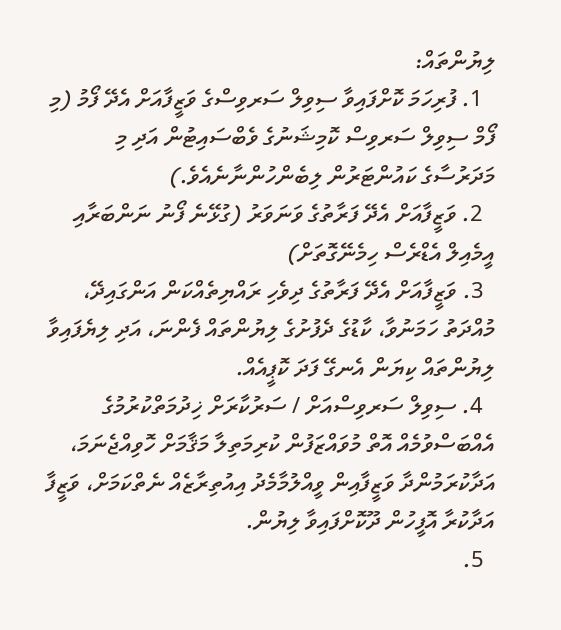ލިޔުންތައް:
  1. ފުރިހަމަ ކޮށްފައިވާ ސިވިލް ސަރވިސްގެ ވަޒީފާއަށް އެދޭ ފޯމު (މި ފޯމް ސިވިލް ސަރވިސް ކޮމިޝަނުގެ ވެބްސައިޓުން އަދި މި މަދަރުސާގެ ކައުންޓަރުން ލިބެންހުންނާނެއެވެ.)
  2. ވަޒީފާއަށް އެދޭ ފަރާތުގެ ވަނަވަރު (ގުޅޭނެ ފޯނު ނަންބަރާއި އީމެއިލް އެޑްރެސް ހިމެނޭގޮތަށް)
  3. ވަޒީފާއަށް އެދޭ ފަރާތުގެ ދިވެހި ރައްޔިތެއްކަން އަންގައިދޭ، މުއްދަތު ހަމަނުވާ، ކާޑުގެ ދެފުށުގެ ލިޔުންތައް ފެންނަ، އަދި ލިޔެފައިވާ ލިޔުންތައް ކިޔަން އެނގޭ ފަދަ ކޮޕީއެއް.
  4. ސިވިލް ސަރވިސްއަށް / ސަރުކާރަށް ޚިދުމަތްކުރުމުގެ އެއްބަސްވުމެއް އޮތް މުވައްޒަފުން ކުރިމަތިލާ މަޤާމަށް ހޮވިއްޖެނަމަ، އަދާކުރަމުންދާ ވަޒީފާއިން ވީއްލުމާމެދު އިއުތިރާޒެއް ނެތްކަމަށް، ވަޒީފާ އަދާކުރާ އޮފީހުން ދޫކޮށްފައިވާ ލިޔުން.
  5.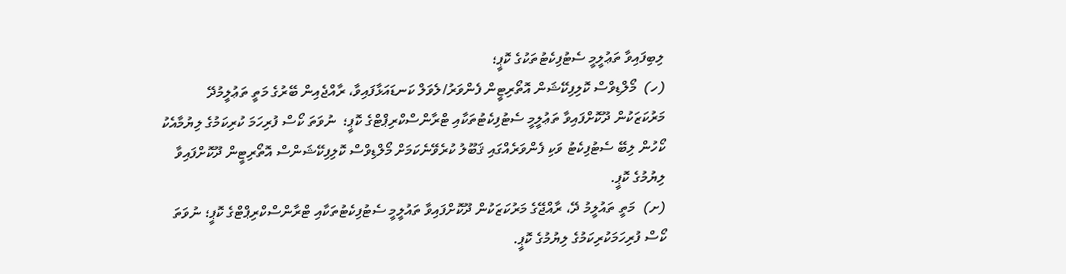ލިބިފައިވާ ތަޢުލީމީ ސެޓުފިކެޓުތަކުގެ ކޮޕީ؛
(ހ)  މޯލްޑިވްސް ކޮލިފިކޭޝަން އޮތޯރިޓީން ފެންވަރު/ލެވަލް ކަނޑައަޅާފައިވާ، ރާއްޖެއިން ބޭރުގެ މަތީ ތަޢުލީމުދޭ މަރުކަޒަކުން ދޫކޮށްފައިވާ ތަޢުލީމީ ސެޓުފިކެޓުތަކާއި ޓްރާންސްކްރިޕްޓްގެ ކޮޕީ؛  ނުވަތަ ކޯސް ފުރިހަމަ ކުރިކަމުގެ ލިޔުމާއެކު ކޯހުން ލިބޭ ސެޓުފިކެޓު ވަކި ފެންވަރެއްގައި ޤަބޫލު ކުރެވޭނެކަމަށް މޯލްޑިވްސް ކޮލިފިކޭޝަންސް އޮތޯރިޓީން ދޫކޮށްފައިވާ ލިޔުމުގެ ކޮޕީ.
(ށ)  މަތީ ތައުލީމު ދޭ، ރާއްޖޭގެ މަރުކަޒަކުން ދޫކޮށްފައިވާ ތައުލީމީ ސެޓުފިކެޓުތަކާއި ޓްރާންސްކްރިޕްޓްގެ ކޮޕީ؛ ނުވަތަ ކޯސް ފުރިހަމަކުރިކަމުގެ ލިޔުމުގެ ކޮޕީ.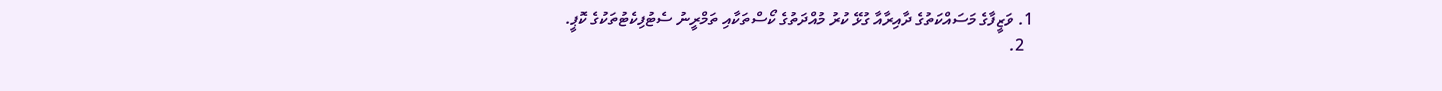1. ވަޒީފާގެ މަސައްކަތުގެ ދާއިރާއާ ގުޅޭ ކުރު މުއްދަތުގެ ކޯސްތަކާއި ތަމްރީނު ސެޓުފިކެޓުތަކުގެ ކޮޕީ.
  2.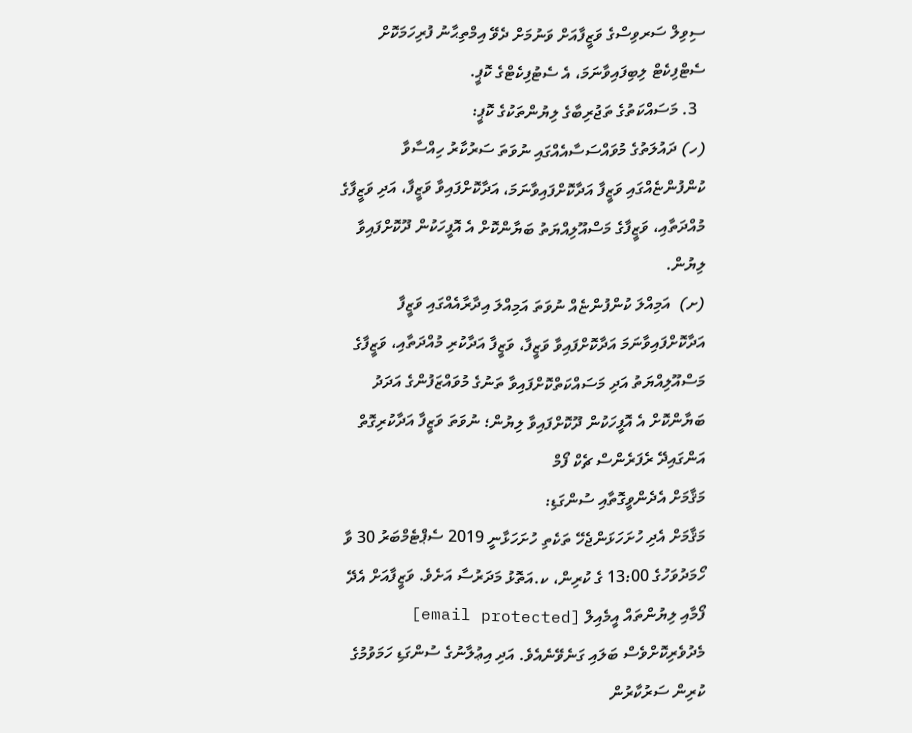ސިވިލް ސަރވިސްގެ ވަޒީފާއަށް ވަނުމަށް ދެވޭ އިމްތިޙާނު ފުރިހަމަކޮށް ސެޓްފިކެޓް ލިބިފައިވާނަމަ، އެ ސެޓުފިކެޓްގެ ކޮޕީ.
  3. މަސައްކަތުގެ ތަޖުރިބާގެ ލިޔުންތަކުގެ ކޮޕީ:
(ހ) ދައުލަތުގެ މުވައްސަސާއެއްގައި ނުވަތަ ސަރުކާރު ހިއްސާވާ ކުންފުންޏެއްގައި ވަޒީފާ އަދާކޮށްފައިވާނަމަ، އަދާކޮށްފައިވާ ވަޒީފާ، އަދި ވަޒީފާގެ މުއްދަތާއި، ވަޒީފާގެ މަސްއޫލިއްޔަތު ބަޔާންކޮށް އެ އޮފީހަކުން ދޫކޮށްފައިވާ ލިޔުން.
(ށ)  އަމިއްލަ ކުންފުންޏެއް ނުވަތަ އަމިއްލަ އިދާރާއެއްގައި ވަޒީފާ އަދާކޮށްފައިވާނަމަ އަދާކޮށްފައިވާ ވަޒީފާ، ވަޒީފާ އަދާކުރި މުއްދަތާއި، ވަޒީފާގެ މަސްއޫލިއްޔަތު އަދި މަސައްކަތްކޮށްފައިވާ ތަނުގެ މުވައްޒަފުންގެ އަދަދު ބަޔާންކޮށް އެ އޮފީހަކުން ދޫކޮށްފައިވާ ލިޔުން؛ ނުވަތަ ވަޒީފާ އަދާކުރިގޮތް އަންގައިދޭ ރެފަރެންސް ޗެކް ފޯމް
މަޤާމަށް އެދެންވީގޮތާއި ސުންގަޑި:
މަޤާމަށް އެދި ހުށަހަޅަންޖެހޭ ތަކެތި ހުށަހަޅާނީ 2019 ސެޕްޓެމްބަރު 30 ވާ ހޯމަދުވަހުގެ 13:00 ގެ ކުރިން، ކ.އަތޮޅު މަދަރުސާ އަށެވެ. ވަޒީފާއަށް އެދޭ ފޯމާއި ލިޔުންތައް އީމެއިލް [email protected] މެދުވެރިކޮށްވެސް ބަލައި ގަނެވޭނެއެވެ. އަދި އިޢުލާނުގެ ސުންގަޑި ހަމަވުމުގެ  ކުރިން ސަރުކާރުން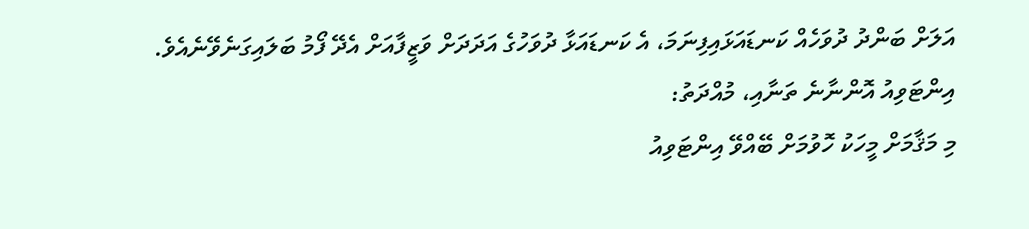އަލަށް ބަންދު ދުވަހެއް ކަނޑައަޅައިފިނަމަ، އެ ކަނޑައަޅާ ދުވަހުގެ އަދަދަށް ވަޒީފާއަށް އެދޭ ފޯމު ބަލައިގަނެވޭނެއެވެ.
އިންޓަވިއު އޮންނާނެ ތަނާއި، މުއްދަތު:
މި މަޤާމަށް މީހަކު ހޮވުމަށް ބޭއްވޭ އިންޓަވިއު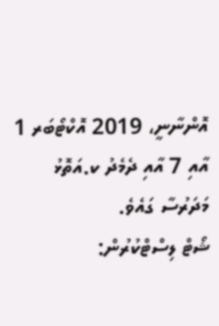އޮންނާނީ، 2019 އޮކްޓޯބަރ 1 އާއި 7 އާއި ދެމެދު ކ.އަތޮޅު މަދަރުސާ ގައެވެ.
ޝޯޓް ލިސްޓްކުރުން: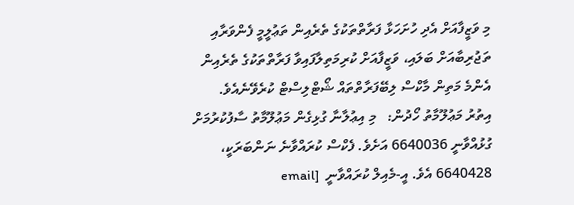މި ވަޒީފާއަށް އެދި ހުށަހަޅާ ފަރާތްތަކުގެ ތެރެއިން ތަޢުލީމީ ފެންވަރާއި ތަޖުރިބާއަށް ބަލައި، ވަޒީފާއަށް ކުރިމަތިލާފައިވާ ފަރާތްތަކުގެ ތެރެއިން އެންމެ މަތިން މާކްސް ލިބޭފަރާތްތައް ޝޯޓްލިސްޓް ކުރެވޭނެއެވެ.
އިތުރު މަޢުލޫމާތު ހޯދުން:   މި އިޢުލާނާ ގުޅިގެން މަޢުލޫމާތު ސާފުކުރުމަށް ގުޅުއްވާނީ 6640036 އަށެވެ. ފެކްސް ކުރައްވާނެ ނަންބަރަކީ، 6640428 އެވެ. އީ-މެއިލް ކުރައްވާނީ  [email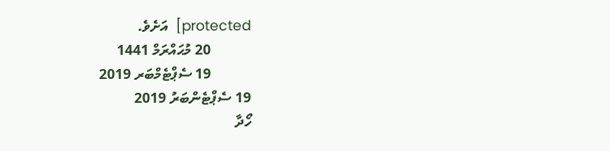protected]  އަށެވެ.
           20 މުޙައްރަމް 1441
           19 ސެޕްޓެމްބަރ 2019
19 ސެޕްޓެންބަރު 2019
ހޯދާ